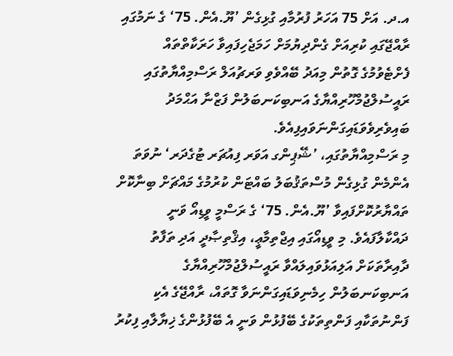އ.ދ. އަށް 75 އަހަރު ފުރުމާއި ގުޅިގެން ’ޔޫ.އެން. 75‘ ގެ ނަމުގައި ރާއްޖޭގައި ކުރިއަށް ގެންދިޔުމަށް ހަމަޖެހިފައިވާ ހަރަކާތްތައް ފެށްޓެވުމުގެ ގޮތުން މިއަދު ބޭއްވެވި ވަރޗުއަލް ރަސްމިއްޔާތުގައި ރައީސުލްޖުމްހޫރިއްޔާގެ އަނބިކަނބަލުން ފަޒްނާ އަޙްމަދު ބައިވެރިވެވަޑައިގަންނަވައިފިއެވެ.
މި ރަސްމިއްޔާތުގައި، ’ޝޭޕިންގ އަވަރ ފިއުޗަރ ޓުގެދަރ‘ ނުވަތަ އެންމެން ގުޅިގެން މުސްތަޤުބަލު ބައްޓަން ކުރުމުގެ މައްޗަށް ބިނާކޮށް ތައްޔާރުކޮށްފައިވާ ’ޔޫ.އެން. 75‘ ގެ ރަސްމީ ވީޑިއޯ ވަނީ ދައްކާލާފައެވެ. މި ވީޑިއޯގައި އިޖްތިމާޢީ، އިޤްތިޞާދީ އަދި ތަފާތު ދާއިރާތަކަށް އަލިއަޅުވައިލައްވާ ރައީސުލްޖުމްހޫރިއްޔާގެ އަނބިކަނބަލުން ހިމެނިވަޑައިގަންނަވާ ގޮތައް، ރާއްޖޭގެ އެކި ފަންނުތަކާއި ފަންތިތަކުގެ ބޭފުޅުން ވަނީ އެ ބޭފުޅުންގެ ޚިޔާލާއި ފިކުރު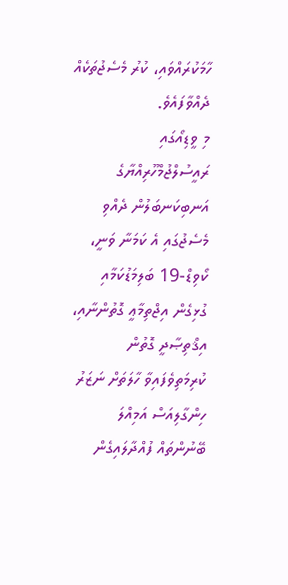ހާމަކުރައްވައި، ކުރު މެސެޖުތަކެއް ދެއްވާފައެވެ.
މި ވީޑިއޯގައި ރައީސުލްޖުމްހޫރިއްޔާގެ އަނބިކަނބަލުން ދެއްވި މެސެޖުގައި އެ ކަމަނާ ވަނީ، ކޯވިޑް-19 ބަލިމަޑުކަމާއި ގުޅިގެން އިޖްތިމާޢީ ގޮތުންނާއި، އިޤްތިޞާދީ ގޮތުން ކުރިމަތިވެފައިވާ ހާލަތަށް ނަޒަރު ހިންގާލިއަސް އަމިއްލަ ބޭނުންތައް ފުއްދާލައިގެން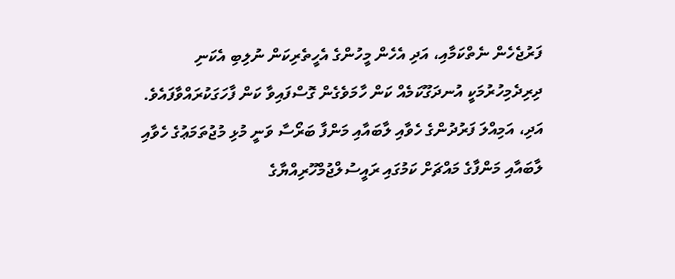ފަރުޖެހެން ނެތްކަމާއި، އަދި އެހެން މީހުންގެ އެހީތެރިކަން ނުލިބި އެކަނި ދިރިދެމިހުރުމަކީ އުނދަގޫކަމެއް ކަން ހާމަވެގެން ގޮސްފައިވާ ކަން ފާހަގަކުރައްވާފައެވެ. އަދި، އަމިއްލަ ފަރުދުންގެ ހެވާއި ލާބައާއި މަންފާ ބަރޯސާ ވަނީ މުޅި މުޖުތަމަޢުގެ ހެވާއި ލާބައާއި މަންފާގެ މައްޗަށް ކަމުގައި ރައީސުލްޖުމްހޫރިއްޔާގެ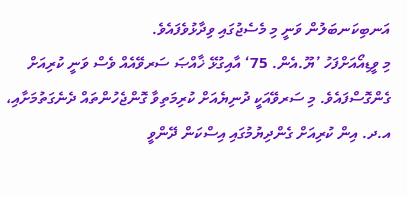އަނބިކަނބަލުން ވަނީ މި މެސެޖުގައި ވިދާޅުވެފައެވެ.
މި ވީޑިއޯއަށްފަހު ’ޔޫ.އެން. 75‘ އާއިގުޅޭ ޚާއްޞަ ސަރވޭއެއް ވެސް ވަނީ ކުރިއަށް ގެންގޮސްފައެވެ. މި ސަރވޭއަކީ ދުނިޔެއަށް ކުރިމަތިވާ ގޮންޖެހުންތައް ދެނެގަތުމަށާއި، އ.ދ. އިން ކުރިއަށް ގެންދިޔުމުގައި އިސްކަން ދޭންވީ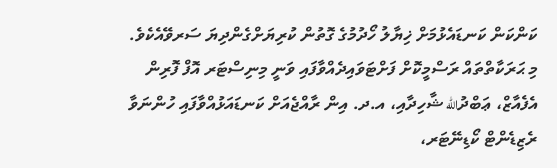ކަންކަން ކަނޑައެޅުމަށް ޚިޔާލު ހޯދުމުގެ ގޮތުން ކުރިޔަށްގެންދިޔަ ސަރވޭއެކެވެ.
މި ޙަރަކާތްތައް ރަސްމީކޮށް ފަށްޓަވައިދެއްވާފައި ވަނީ މިނިސްޓަރ އޮފް ފޮރިން އެފެއާޒް، ޢަބްދުالله ޝާހިދާއި، އ.ދ. އިން ރާއްޖެއަށް ކަނޑައަޅުއްވާފައި ހުންނަވާ ރެޒިޑެންޓް ކޯޑިނޭޓަރ،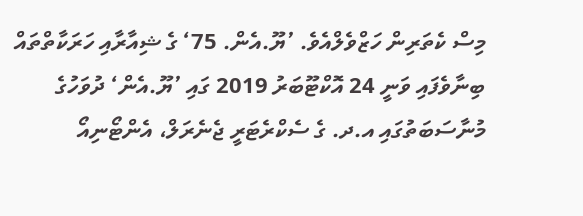މިސް ކެތަރިން ހަޒްވެލްއެވެ. ’ޔޫ.އެން. 75‘ ގެ ޝިއާރާއި ހަރަކާތްތައް ބިނާވެފައި ވަނީ 24 އޮކްޓޫބަރު 2019 ގައި ’ޔޫ.އެން‘ ދުވަހުގެ މުނާސަބަތުގައި އ.ދ. ގެ ސެކްރެޓަރީ ޖެނެރަލް، އެންޓޯނިއޯ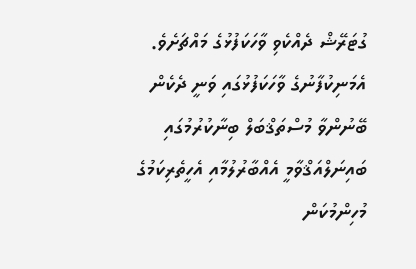ގުޓަރޭޝް ދެއްކެވި ވާހަކަފުޅުގެ މައްޗަށެވެ. އެމަނިކުފާނުގެ ވާހަކަފުޅުގައި ވަނީ ދެކެން ބޭނުންވާ މުސްތަޤްބަލް ބިނާކުރުމުގައި ބައިނަލްއަޤްވާމީ އެއްބާރުލުމާއި އެހީތެރިކަމުގެ މުހިންމުކަން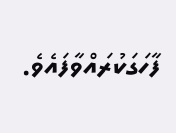ފާހަގަކުރައްވާފައެވެ.